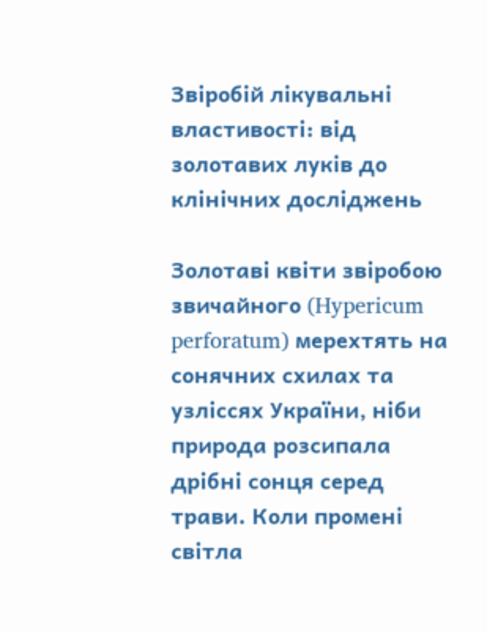Звіробій лікувальні властивості: від золотавих луків до клінічних досліджень

Золотаві квіти звіробою звичайного (Hypericum perforatum) мерехтять на сонячних схилах та узліссях України, ніби природа розсипала дрібні сонця серед трави. Коли промені світла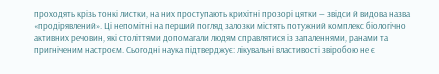проходять крізь тонкі листки, на них проступають крихітні прозорі цятки — звідси й видова назва «продірявлений». Ці непомітні на перший погляд залозки містять потужний комплекс біологічно активних речовин, які століттями допомагали людям справлятися із запаленнями, ранами та пригніченим настроєм. Сьогодні наука підтверджує: лікувальні властивості звіробою не є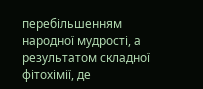перебільшенням народної мудрості, а результатом складної фітохімії, де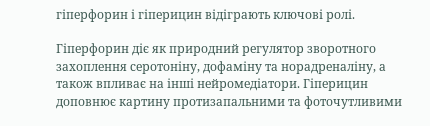гіперфорин і гіперицин відіграють ключові ролі.

Гіперфорин діє як природний регулятор зворотного захоплення серотоніну, дофаміну та норадреналіну, а також впливає на інші нейромедіатори. Гіперицин доповнює картину протизапальними та фоточутливими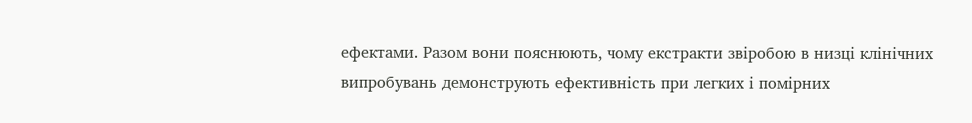ефектами. Разом вони пояснюють, чому екстракти звіробою в низці клінічних випробувань демонструють ефективність при легких і помірних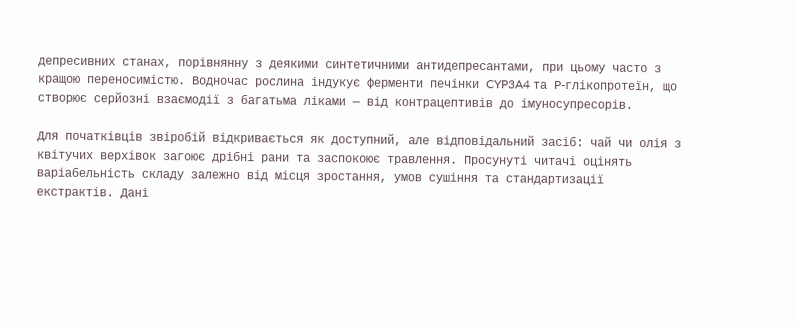депресивних станах, порівнянну з деякими синтетичними антидепресантами, при цьому часто з кращою переносимістю. Водночас рослина індукує ферменти печінки CYP3A4 та P-глікопротеїн, що створює серйозні взаємодії з багатьма ліками — від контрацептивів до імуносупресорів.

Для початківців звіробій відкривається як доступний, але відповідальний засіб: чай чи олія з квітучих верхівок загоює дрібні рани та заспокоює травлення. Просунуті читачі оцінять варіабельність складу залежно від місця зростання, умов сушіння та стандартизації екстрактів. Дані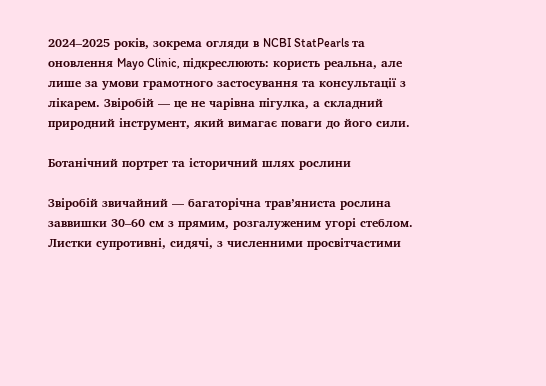2024–2025 років, зокрема огляди в NCBI StatPearls та оновлення Mayo Clinic, підкреслюють: користь реальна, але лише за умови грамотного застосування та консультації з лікарем. Звіробій — це не чарівна пігулка, а складний природний інструмент, який вимагає поваги до його сили.

Ботанічний портрет та історичний шлях рослини

Звіробій звичайний — багаторічна трав’яниста рослина заввишки 30–60 см з прямим, розгалуженим угорі стеблом. Листки супротивні, сидячі, з численними просвітчастими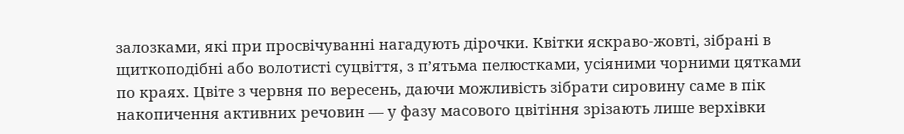залозками, які при просвічуванні нагадують дірочки. Квітки яскраво-жовті, зібрані в щиткоподібні або волотисті суцвіття, з п’ятьма пелюстками, усіяними чорними цятками по краях. Цвіте з червня по вересень, даючи можливість зібрати сировину саме в пік накопичення активних речовин — у фазу масового цвітіння зрізають лише верхівки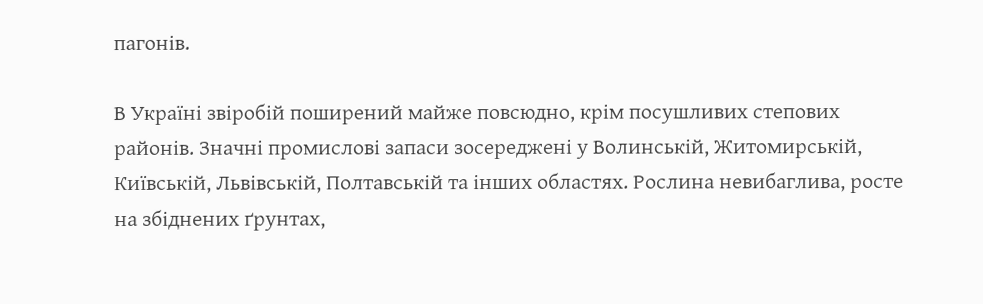пагонів.

В Україні звіробій поширений майже повсюдно, крім посушливих степових районів. Значні промислові запаси зосереджені у Волинській, Житомирській, Київській, Львівській, Полтавській та інших областях. Рослина невибаглива, росте на збіднених ґрунтах,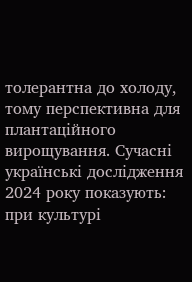толерантна до холоду, тому перспективна для плантаційного вирощування. Сучасні українські дослідження 2024 року показують: при культурі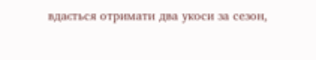вдається отримати два укоси за сезон,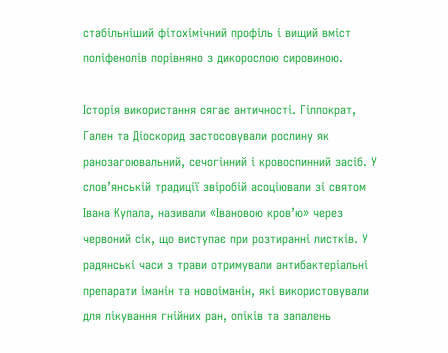стабільніший фітохімічний профіль і вищий вміст поліфенолів порівняно з дикорослою сировиною.

Історія використання сягає античності. Гіппократ, Гален та Діоскорид застосовували рослину як ранозагоювальний, сечогінний і кровоспинний засіб. У слов’янській традиції звіробій асоціювали зі святом Івана Купала, називали «Івановою кров’ю» через червоний сік, що виступає при розтиранні листків. У радянські часи з трави отримували антибактеріальні препарати іманін та новоіманін, які використовували для лікування гнійних ран, опіків та запалень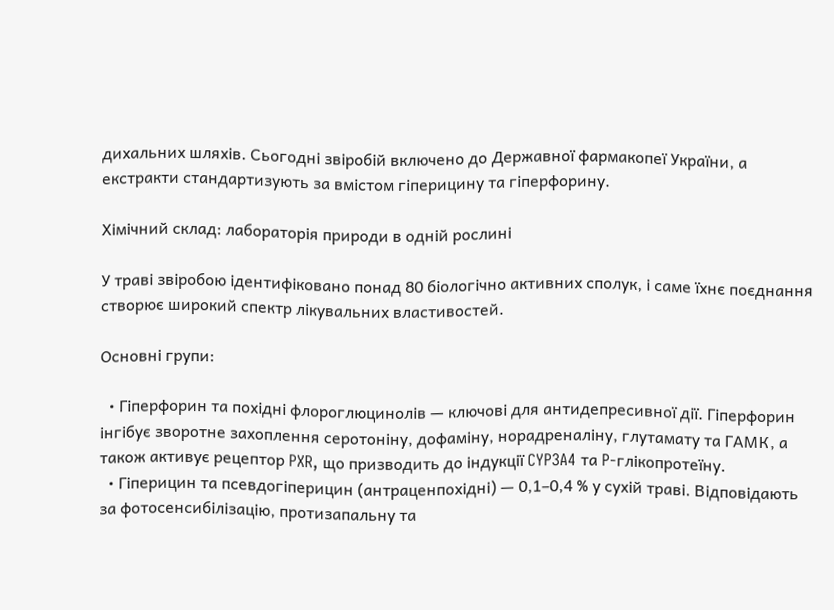дихальних шляхів. Сьогодні звіробій включено до Державної фармакопеї України, а екстракти стандартизують за вмістом гіперицину та гіперфорину.

Хімічний склад: лабораторія природи в одній рослині

У траві звіробою ідентифіковано понад 80 біологічно активних сполук, і саме їхнє поєднання створює широкий спектр лікувальних властивостей.

Основні групи:

  • Гіперфорин та похідні флороглюцинолів — ключові для антидепресивної дії. Гіперфорин інгібує зворотне захоплення серотоніну, дофаміну, норадреналіну, глутамату та ГАМК, а також активує рецептор PXR, що призводить до індукції CYP3A4 та P-глікопротеїну.
  • Гіперицин та псевдогіперицин (антраценпохідні) — 0,1–0,4 % у сухій траві. Відповідають за фотосенсибілізацію, протизапальну та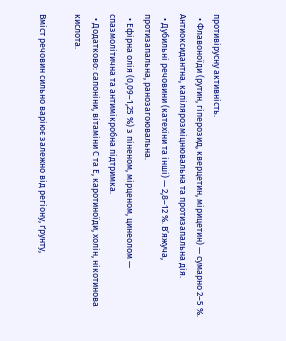противірусну активність.
  • Флавоноїди (рутин, гіперозид, кверцетин, мірицетин) — сумарно 2–5 %. Антиоксидантна, капілярозміцнювальна та протизапальна дія.
  • Дубильні речовини (катехіни та інші) — 2,8–12 %. В’яжуча, протизапальна, ранозагоювальна.
  • Ефірна олія (0,09–1,25 %) з піненом, мірценом, цинеолом — спазмолітична та антимікробна підтримка.
  • Додатково: сапоніни, вітаміни С та Е, каротиноїди, холін, нікотинова кислота.

Вміст речовин сильно варіює залежно від регіону, ґрунту,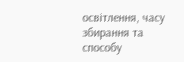освітлення, часу збирання та способу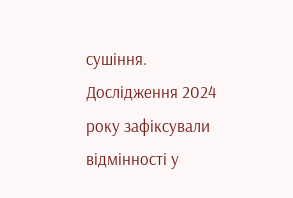сушіння. Дослідження 2024 року зафіксували відмінності у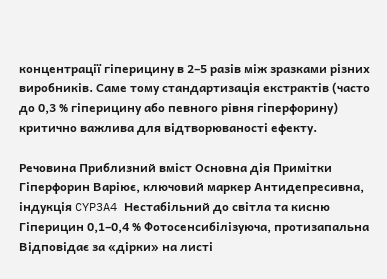концентрації гіперицину в 2–5 разів між зразками різних виробників. Саме тому стандартизація екстрактів (часто до 0,3 % гіперицину або певного рівня гіперфорину) критично важлива для відтворюваності ефекту.

Речовина Приблизний вміст Основна дія Примітки
Гіперфорин Варіює, ключовий маркер Антидепресивна, індукція CYP3A4 Нестабільний до світла та кисню
Гіперицин 0,1–0,4 % Фотосенсибілізуюча, протизапальна Відповідає за «дірки» на листі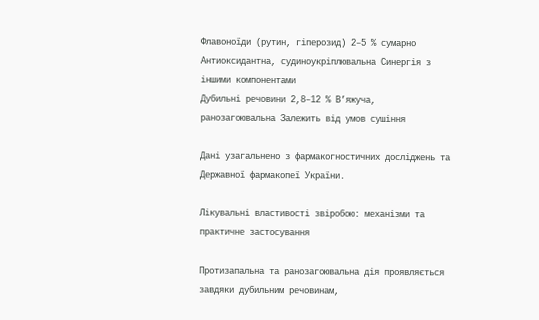Флавоноїди (рутин, гіперозид) 2–5 % сумарно Антиоксидантна, судиноукріплювальна Синергія з іншими компонентами
Дубильні речовини 2,8–12 % В’яжуча, ранозагоювальна Залежить від умов сушіння

Дані узагальнено з фармакогностичних досліджень та Державної фармакопеї України.

Лікувальні властивості звіробою: механізми та практичне застосування

Протизапальна та ранозагоювальна дія проявляється завдяки дубильним речовинам,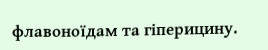флавоноїдам та гіперицину.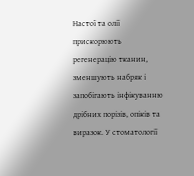Настої та олії прискорюють регенерацію тканин, зменшують набряк і запобігають інфікуванню дрібних порізів, опіків та виразок. У стоматології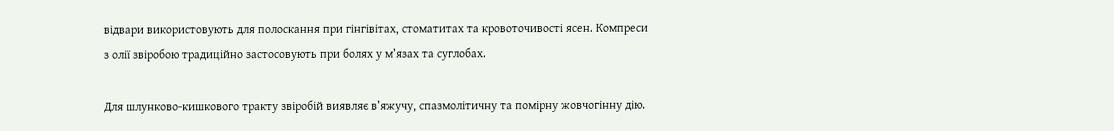відвари використовують для полоскання при гінгівітах, стоматитах та кровоточивості ясен. Компреси з олії звіробою традиційно застосовують при болях у м’язах та суглобах.

Для шлунково-кишкового тракту звіробій виявляє в’яжучу, спазмолітичну та помірну жовчогінну дію.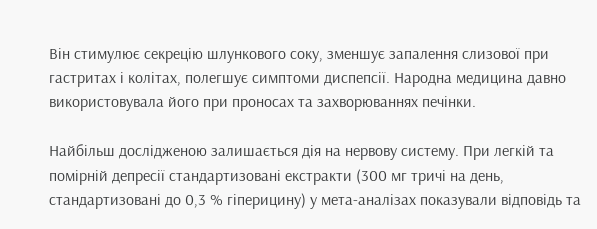Він стимулює секрецію шлункового соку, зменшує запалення слизової при гастритах і колітах, полегшує симптоми диспепсії. Народна медицина давно використовувала його при проносах та захворюваннях печінки.

Найбільш дослідженою залишається дія на нервову систему. При легкій та помірній депресії стандартизовані екстракти (300 мг тричі на день, стандартизовані до 0,3 % гіперицину) у мета-аналізах показували відповідь та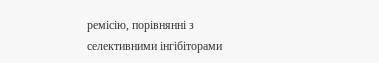ремісію, порівнянні з селективними інгібіторами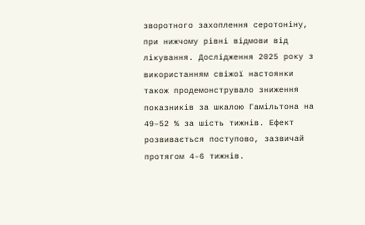зворотного захоплення серотоніну, при нижчому рівні відмови від лікування. Дослідження 2025 року з використанням свіжої настоянки також продемонструвало зниження показників за шкалою Гамільтона на 49–52 % за шість тижнів. Ефект розвивається поступово, зазвичай протягом 4–6 тижнів.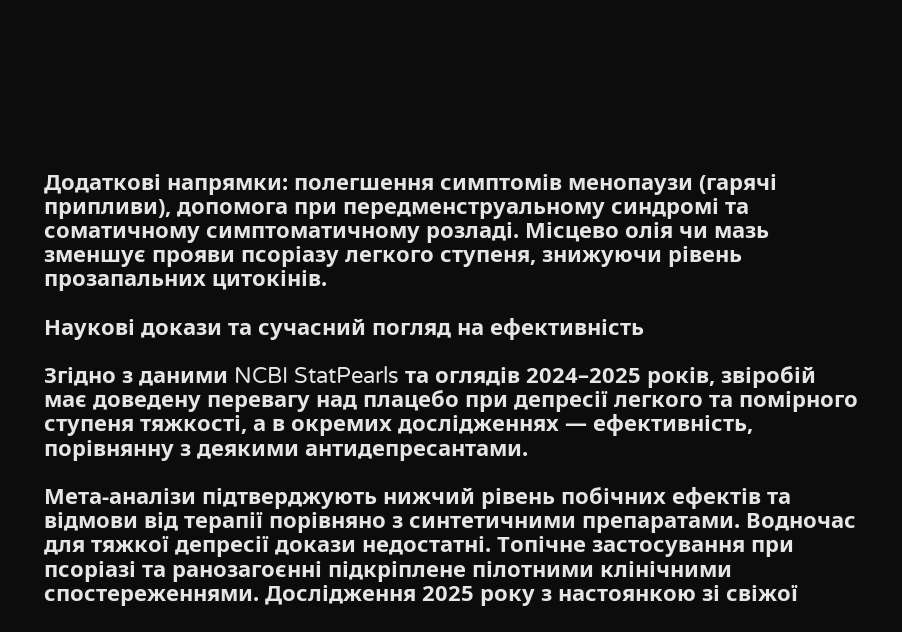Додаткові напрямки: полегшення симптомів менопаузи (гарячі припливи), допомога при передменструальному синдромі та соматичному симптоматичному розладі. Місцево олія чи мазь зменшує прояви псоріазу легкого ступеня, знижуючи рівень прозапальних цитокінів.

Наукові докази та сучасний погляд на ефективність

Згідно з даними NCBI StatPearls та оглядів 2024–2025 років, звіробій має доведену перевагу над плацебо при депресії легкого та помірного ступеня тяжкості, а в окремих дослідженнях — ефективність, порівнянну з деякими антидепресантами.

Мета-аналізи підтверджують нижчий рівень побічних ефектів та відмови від терапії порівняно з синтетичними препаратами. Водночас для тяжкої депресії докази недостатні. Топічне застосування при псоріазі та ранозагоєнні підкріплене пілотними клінічними спостереженнями. Дослідження 2025 року з настоянкою зі свіжої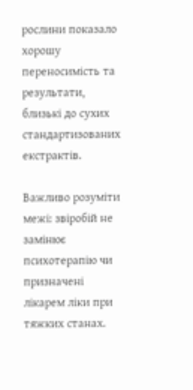рослини показало хорошу переносимість та результати, близькі до сухих стандартизованих екстрактів.

Важливо розуміти межі: звіробій не замінює психотерапію чи призначені лікарем ліки при тяжких станах.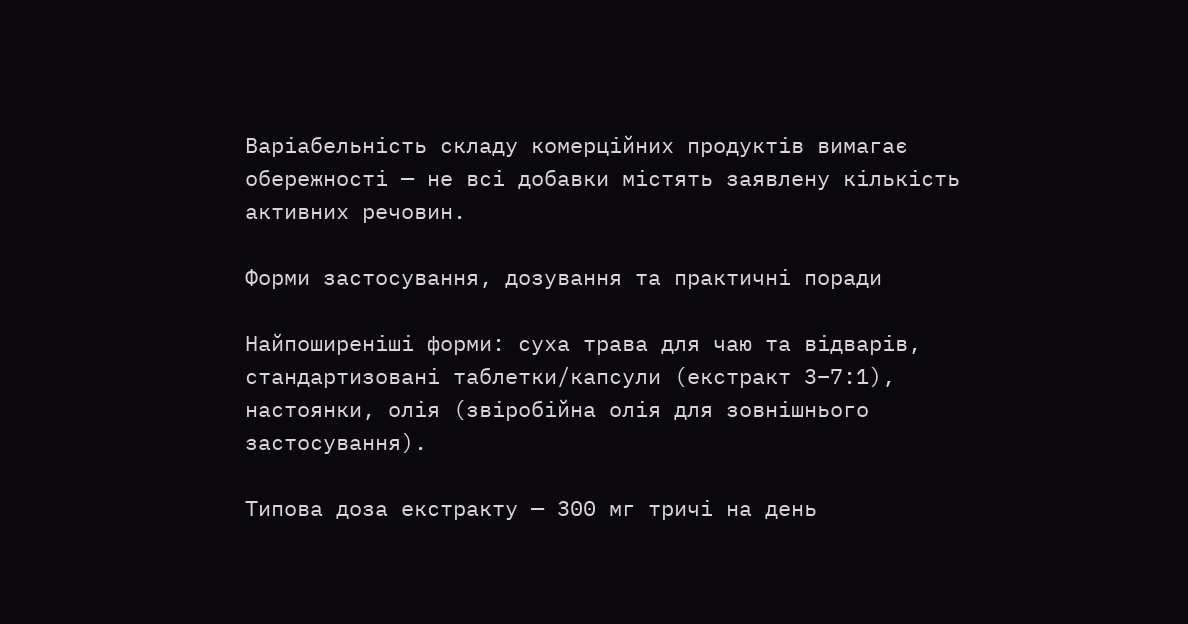Варіабельність складу комерційних продуктів вимагає обережності — не всі добавки містять заявлену кількість активних речовин.

Форми застосування, дозування та практичні поради

Найпоширеніші форми: суха трава для чаю та відварів, стандартизовані таблетки/капсули (екстракт 3–7:1), настоянки, олія (звіробійна олія для зовнішнього застосування).

Типова доза екстракту — 300 мг тричі на день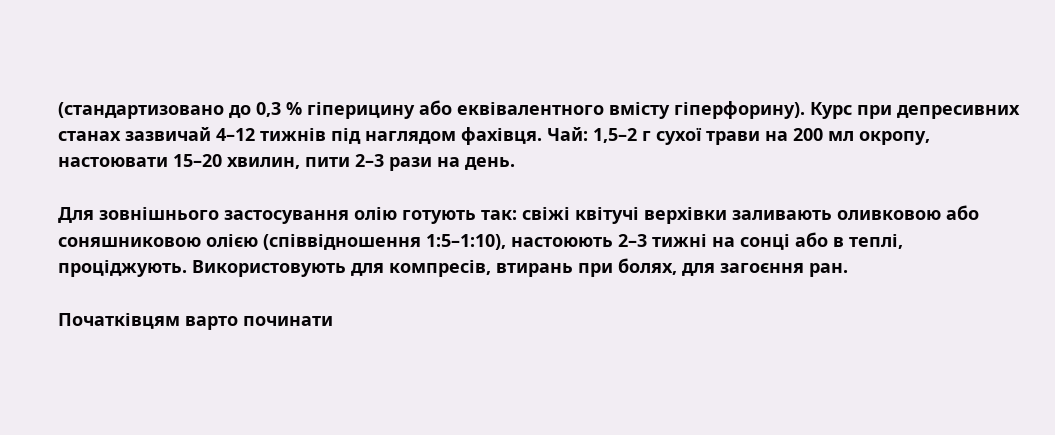(стандартизовано до 0,3 % гіперицину або еквівалентного вмісту гіперфорину). Курс при депресивних станах зазвичай 4–12 тижнів під наглядом фахівця. Чай: 1,5–2 г сухої трави на 200 мл окропу, настоювати 15–20 хвилин, пити 2–3 рази на день.

Для зовнішнього застосування олію готують так: свіжі квітучі верхівки заливають оливковою або соняшниковою олією (співвідношення 1:5–1:10), настоюють 2–3 тижні на сонці або в теплі, проціджують. Використовують для компресів, втирань при болях, для загоєння ран.

Початківцям варто починати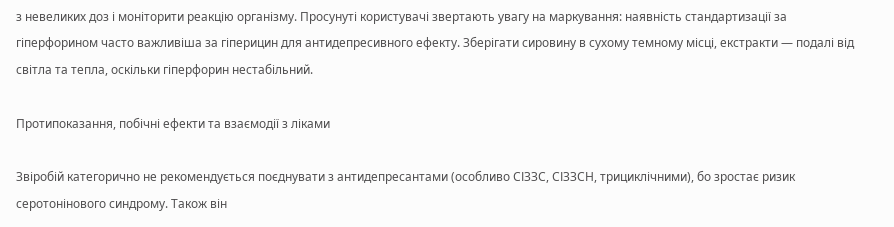з невеликих доз і моніторити реакцію організму. Просунуті користувачі звертають увагу на маркування: наявність стандартизації за гіперфорином часто важливіша за гіперицин для антидепресивного ефекту. Зберігати сировину в сухому темному місці, екстракти — подалі від світла та тепла, оскільки гіперфорин нестабільний.

Протипоказання, побічні ефекти та взаємодії з ліками

Звіробій категорично не рекомендується поєднувати з антидепресантами (особливо СІЗЗС, СІЗЗСН, трициклічними), бо зростає ризик серотонінового синдрому. Також він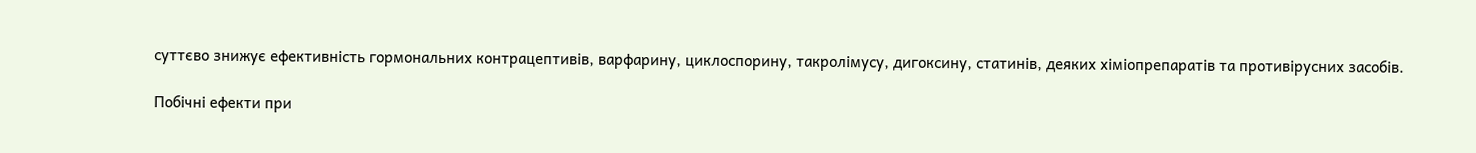суттєво знижує ефективність гормональних контрацептивів, варфарину, циклоспорину, такролімусу, дигоксину, статинів, деяких хіміопрепаратів та противірусних засобів.

Побічні ефекти при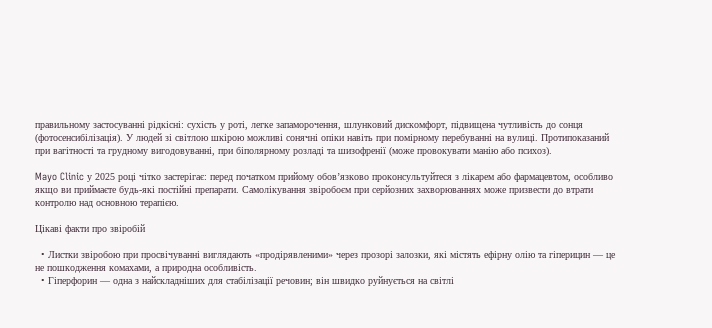правильному застосуванні рідкісні: сухість у роті, легке запаморочення, шлунковий дискомфорт, підвищена чутливість до сонця (фотосенсибілізація). У людей зі світлою шкірою можливі сонячні опіки навіть при помірному перебуванні на вулиці. Протипоказаний при вагітності та грудному вигодовуванні, при біполярному розладі та шизофренії (може провокувати манію або психоз).

Mayo Clinic у 2025 році чітко застерігає: перед початком прийому обов’язково проконсультуйтеся з лікарем або фармацевтом, особливо якщо ви приймаєте будь-які постійні препарати. Самолікування звіробоєм при серйозних захворюваннях може призвести до втрати контролю над основною терапією.

Цікаві факти про звіробій

  • Листки звіробою при просвічуванні виглядають «продірявленими» через прозорі залозки, які містять ефірну олію та гіперицин — це не пошкодження комахами, а природна особливість.
  • Гіперфорин — одна з найскладніших для стабілізації речовин; він швидко руйнується на світлі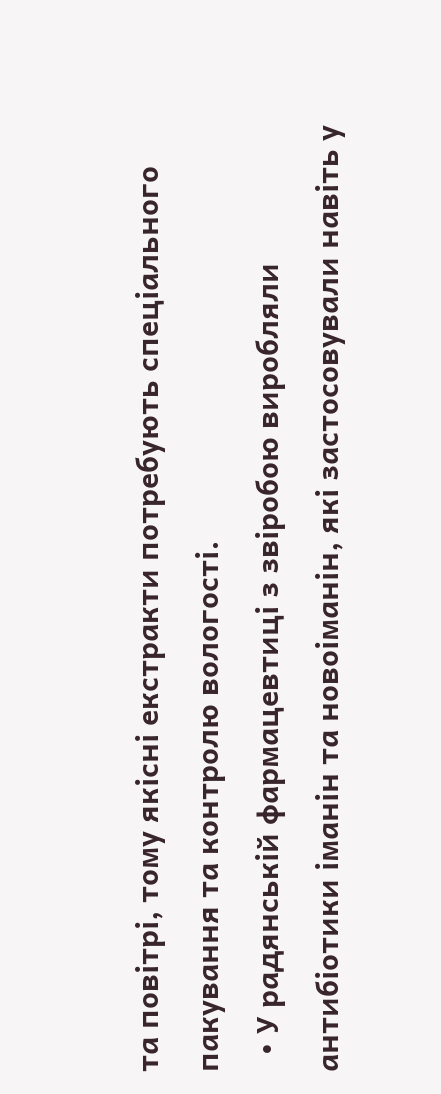та повітрі, тому якісні екстракти потребують спеціального пакування та контролю вологості.
  • У радянській фармацевтиці з звіробою виробляли антибіотики іманін та новоіманін, які застосовували навіть у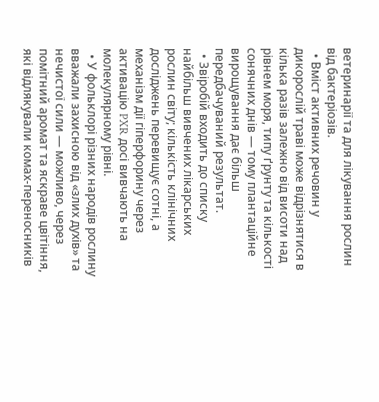ветеринарії та для лікування рослин від бактеріозів.
  • Вміст активних речовин у дикорослій траві може відрізнятися в кілька разів залежно від висоти над рівнем моря, типу ґрунту та кількості сонячних днів — тому плантаційне вирощування дає більш передбачуваний результат.
  • Звіробій входить до списку найбільш вивчених лікарських рослин світу; кількість клінічних досліджень перевищує сотні, а механізм дії гіперфорину через активацію PXR досі вивчають на молекулярному рівні.
  • У фольклорі різних народів рослину вважали захисною від «злих духів» та нечистої сили — можливо, через помітний аромат та яскраве цвітіння, які відлякували комах-переносників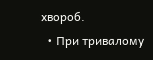хвороб.
  • При тривалому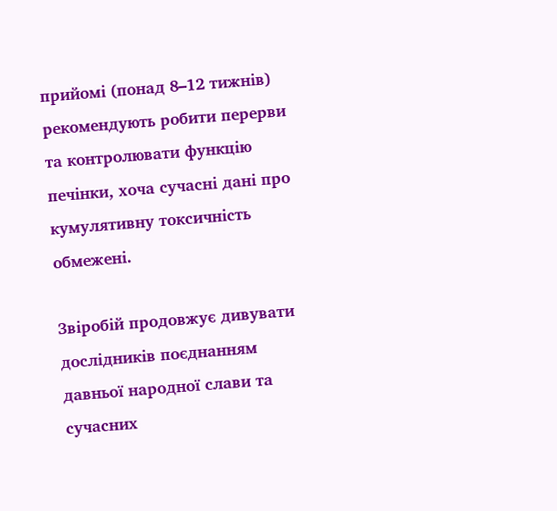прийомі (понад 8–12 тижнів) рекомендують робити перерви та контролювати функцію печінки, хоча сучасні дані про кумулятивну токсичність обмежені.

Звіробій продовжує дивувати дослідників поєднанням давньої народної слави та сучасних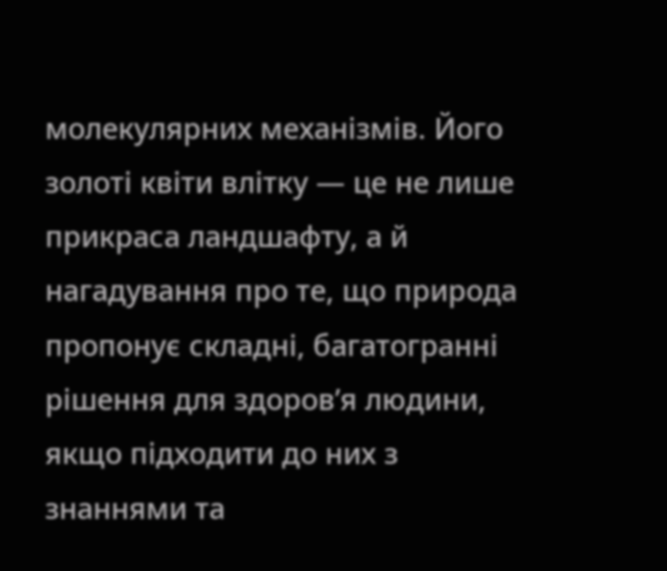молекулярних механізмів. Його золоті квіти влітку — це не лише прикраса ландшафту, а й нагадування про те, що природа пропонує складні, багатогранні рішення для здоров’я людини, якщо підходити до них з знаннями та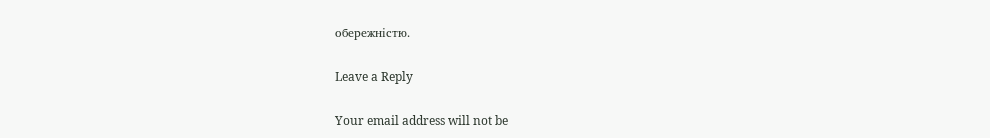обережністю.

Leave a Reply

Your email address will not be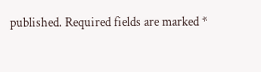published. Required fields are marked *